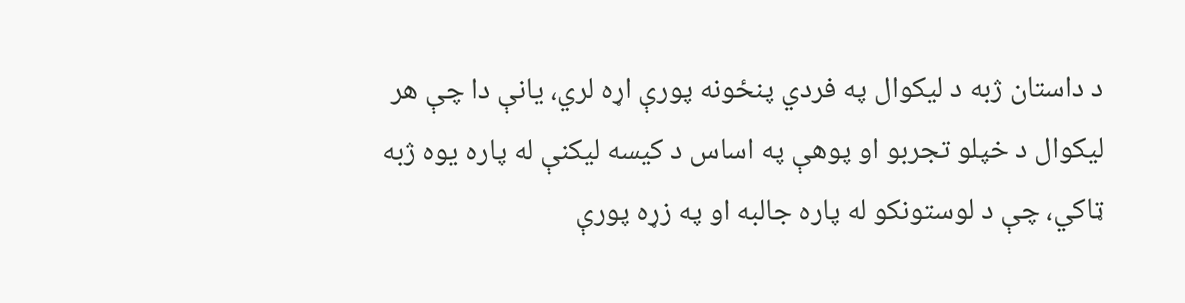د داستان ژبه د لیکوال په فردي پنځونه پورې اړه لري، یانې دا چې هر لیکوال د خپلو تجربو او پوهې په اساس د کیسه لیکنې له پاره يوه ژبه ټاکي، چې د لوستونکو له پاره جالبه او په زړه پورې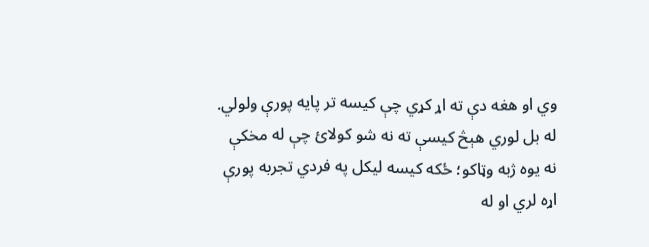وي او هغه دې ته اړ کړي چې کیسه تر پایه پورې ولولي.
له بل لوري هېڅ کیسې ته نه شو کولائ چې له مخکې نه یوه ژبه وټاکو؛ ځکه کیسه لیکل په فردي تجربه پورې اړه لري او له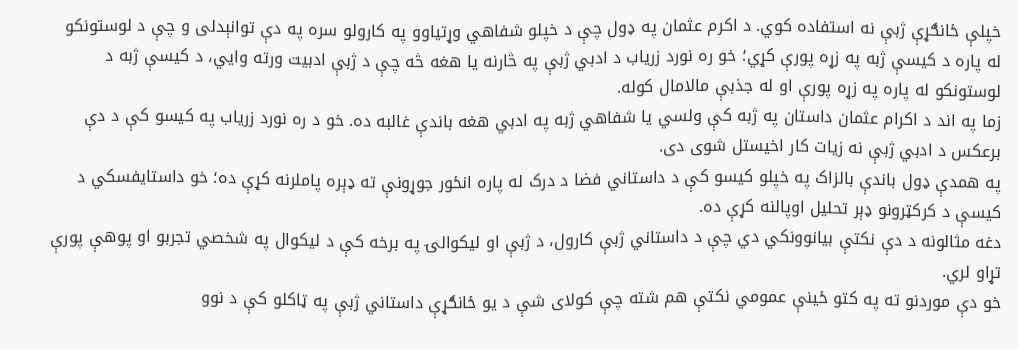خپلې ځانګړې ژبې نه استفاده کوي. د اکرم عثمان په ډول چې د خپلو شفاهي وړتیاوو په کارولو سره په دې توانېدلی و چې د لوستونکو له پاره د کیسې ژبه په زړه پورې کړي؛ خو ره نورد زریاب د ادبي ژبې په څارنه یا هغه څه چې د ژبې ادبیت ورته وایي، د کیسې ژبه د لوستونکو له پاره په زړه پورې او له جذبې مالامال کوله.
زما په اند د اکرام عثمان داستان په ژبه کې ولسي یا شفاهي ژبه په ادبي هغه باندې غالبه ده. خو د ره نورد زریاب په کیسو کې د دې برعکس د ادبي ژبې نه زیات کار اخیستل شوی دی.
په همدې ډول باندې بالزاک په خپلو کیسو کې د داستاني فضا د درک له پاره انځور جوړونې ته ډېره پاملرنه کړې ده؛ خو داستایفسکي د کیسې د کرکټرونو ډېر تحلیل اوپالنه کړې ده.
دغه مثالونه د دې نکتې بیانوونکي دي چې د داستاني ژبې کارول، د ژبې او لیکوالۍ په برخه کې د لیکوال په شخصي تجربو او پوهې پورې تړاو لري.
خو دې موردنو ته په کتو ځینې عمومي نکتې هم شته چې کولای شې د یو ځانګړې داستاني ژبې په ټاکلو کې د نوو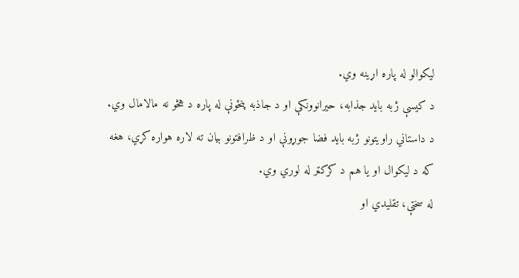لیکوالو له پاره اړینه وي.
د کیسې ژبه باید جذابه، حیرانوونکې او د جاذبه پنځونې له پاره د هڅو نه مالامال وي.
د داستاني راویتونو ژبه باید فضا جوړونې او د ظرافتونو بیان ته لاره هواره کړي، هغه که د لیکوال او یا هم د کرکټر له لوري وي.
له سختې، تقلیدي او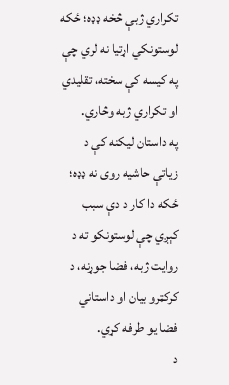تکراري ژبې څخه ډډه؛ ځکه لوستونکي اړتیا نه لري چې په کیسه کې سخته، تقلیدي او تکراري ژبه وڅاري.
په داستان لیکنه کې د زیاتې حاشیه روی نه ډډه؛ ځکه دا کار د دې سبب کېږي چې لوستونکو ته د روایت ژبه، فضا جوړنه، د کرکټرو بیان او داستاني فضا یو طرفه کړي.
د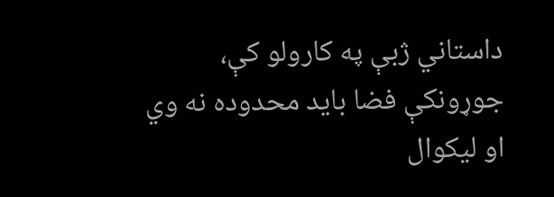داستاني ژبې په کارولو کې، جوړونکې فضا باید محدوده نه وي او لیکوال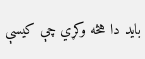باید دا هڅه وکړي چې کیسې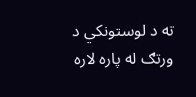ته د لوستونکي د ورتګ له پاره لاره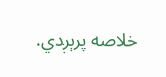خلاصه پرېږدي.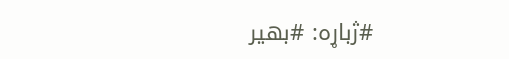#ژباړه: #بهیر